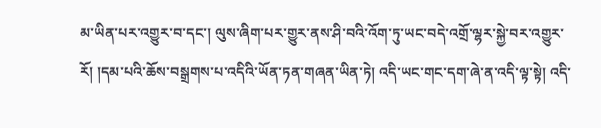མ་ཡིན་པར་འགྱུར་བ་དང་། ལུས་ཞིག་པར་གྱུར་ནས་ཤི་བའི་འོག་ཏུ་ཡང་བདེ་འགྲོ་ལྷར་སྐྱེ་བར་འགྱུར་རོ། །དམ་པའི་ཆོས་བསྒྲགས་པ་འདིའི་ཡོན་ཏན་གཞན་ཡིན་ཏེ། འདི་ཡང་གང་དག་ཞེ་ན་འདི་ལྟ་སྟེ། འདི་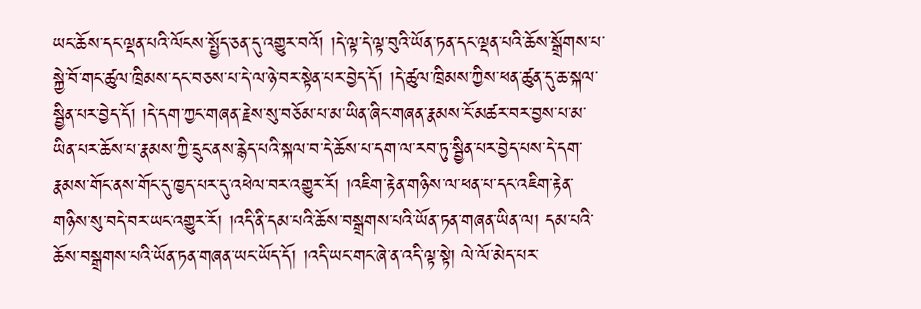ཡང་ཆོས་དང་ལྡན་པའི་ལོངས་སྤྱོད་ཅན་དུ་འགྱུར་བའོ། །དེ་ལྟ་དེ་ལྟ་བུའི་ཡོན་ཏན་དང་ལྡན་པའི་ཆོས་སྒྲོགས་པ་སྐྱེ་བོ་གང་ཚུལ་ཁྲིམས་དང་བཅས་པ་དེ་ལ་ཉེ་བར་སྟེན་པར་བྱེད་དོ། །དེ་ཚུལ་ཁྲིམས་ཀྱིས་ཕན་ཚུན་དུ་ཆ་སྐལ་སྦྱིན་པར་བྱེད་དོ། །དེ་དག་ཀྱང་གཞན་རྗེས་སུ་བཅོམ་པ་མ་ཡིན་ཞིང་གཞན་རྣམས་ངོ་མཚར་བར་བྱས་པ་མ་ཡིན་པར་ཆོས་པ་རྣམས་ཀྱི་དྲུང་ནས་རྙེད་པའི་སྐལ་བ་དེ་ཆོས་པ་དག་ལ་རབ་ཏུ་སྦྱིན་པར་བྱེད་པས་དེ་དག་རྣམས་གོང་ནས་གོང་དུ་ཁྱད་པར་དུ་འཕེལ་བར་འགྱུར་རོ། །འཇིག་རྟེན་གཉིས་ལ་ཕན་པ་དང་འཇིག་རྟེན་གཉིས་སུ་བདེ་བར་ཡང་འགྱུར་རོ། །འདི་ནི་དམ་པའི་ཆོས་བསྒྲགས་པའི་ཡོན་ཏན་གཞན་ཡིན་ལ། དམ་པའི་ཆོས་བསྒྲགས་པའི་ཡོན་ཏན་གཞན་ཡང་ཡོད་དོ། །འདི་ཡང་གང་ཞེ་ན་འདི་ལྟ་སྟེ། ལེ་ལོ་མེད་པར་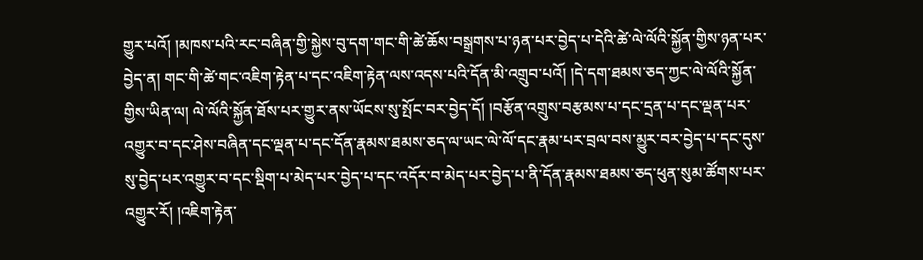གྱུར་པའོ། །མཁས་པའི་རང་བཞིན་གྱི་སྐྱེས་བུ་དག་གང་གི་ཚེ་ཆོས་བསྒྲགས་པ་ཉན་པར་བྱེད་པ་དེའི་ཚེ་ལེ་ལོའི་སྐྱོན་གྱིས་ཉན་པར་བྱེད་ན། གང་གི་ཚེ་གང་འཇིག་རྟེན་པ་དང་འཇིག་རྟེན་ལས་འདས་པའི་དོན་མི་འགྲུབ་པའོ། །དེ་དག་ཐམས་ཅད་ཀྱང་ལེ་ལོའི་སྐྱོན་གྱིས་ཡིན་ལ། ལེ་ལོའི་སྐྱོན་ཐོས་པར་གྱུར་ནས་ཡོངས་སུ་སྤོང་བར་བྱེད་དོ། །བརྩོན་འགྲུས་བརྩམས་པ་དང་དྲན་པ་དང་ལྡན་པར་འགྱུར་བ་དང་ཤེས་བཞིན་དང་ལྡན་པ་དང་དོན་རྣམས་ཐམས་ཅད་ལ་ཡང་ལེ་ལོ་དང་རྣམ་པར་བྲལ་བས་མྱུར་བར་བྱེད་པ་དང་དུས་སུ་བྱེད་པར་འགྱུར་བ་དང་སྡིག་པ་མེད་པར་བྱེད་པ་དང་འདོར་བ་མེད་པར་བྱེད་པ་ནི་དོན་རྣམས་ཐམས་ཅད་ཕུན་སུམ་ཚོགས་པར་འགྱུར་རོ། །འཇིག་རྟེན་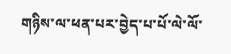གཉིས་ལ་ཕན་པར་བྱེད་པ་པོ་ལེ་ལོ་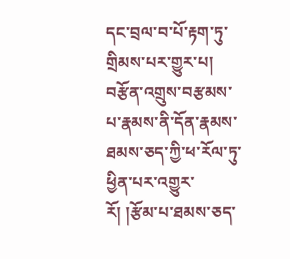དང་བྲལ་བ་པོ་རྟག་ཏུ་གྲིམས་པར་གྱུར་པ། བརྩོན་འགྲུས་བརྩམས་པ་རྣམས་ནི་དོན་རྣམས་ཐམས་ཅད་ཀྱི་ཕ་རོལ་ཏུ་ཕྱིན་པར་འགྱུར་རོ། །རྩོམ་པ་ཐམས་ཅད་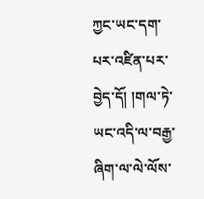ཀྱང་ཡང་དག་པར་འཛིན་པར་བྱེད་དོ། །གལ་ཏེ་ཡང་འདི་ལ་བརྒྱ་ཞིག་ལ་ལེ་ལོས་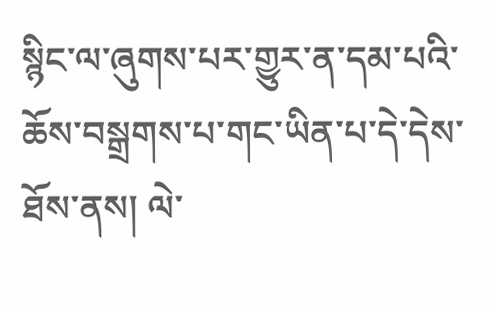སྙིང་ལ་ཞུགས་པར་གྱུར་ན་དམ་པའི་ཆོས་བསྒྲགས་པ་གང་ཡིན་པ་དེ་དེས་ཐོས་ནས། ལེ་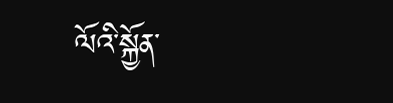ལོའི་སྐྱོན་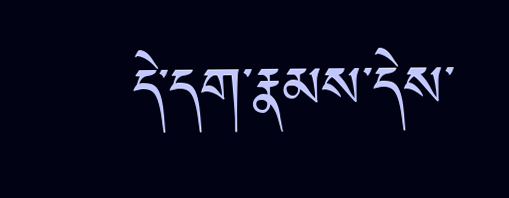དེ་དག་རྣམས་དེས་